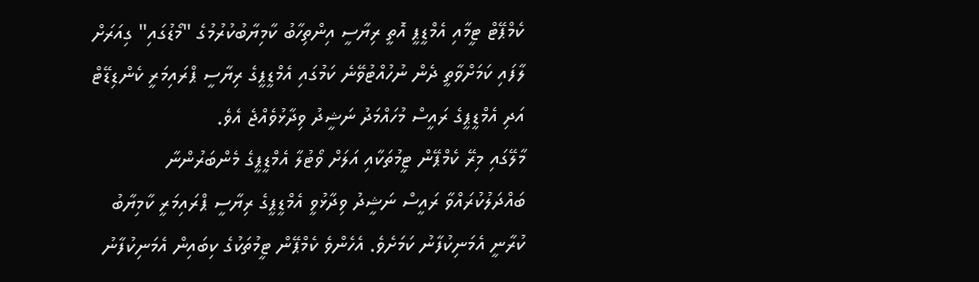ކެމްޕޭޓް ޓީމާއި އެމްޑީޕީ އޮތީ ރިޔާސީ އިންތިހާބު ކާމިޔާބުކުރުމުގެ "މޯޑުގައި" ގިއަރަށް ލާފައި ކަމަށްވާތީ ދެން ނުހުއްޓުވޭނެ ކަމުގައި އެމްޑީޕީގެ ރިޔާސީ ޕްރައިމަރީ ކެންޑިޑޭޓް އަދި އެމްޑީޕީގެ ރައީސް މުހައްމަދު ނަޝީދު ވިދާޅުވެއްޖެ އެވެ.
މާލޭގައި މިރޭ ކެމްޕޭން ޓީމުތަކާއި އަލަށް ވޯޓުލާ އެމްޑީޕީގެ މެންބަރުންނާ ބައްދަލުކުރައްވާ ރައީސް ނަޝީދު ވިދާޅުވީ އެމްޑީޕީގެ ރިޔާސީ ޕްރައިމަރީ ކާމިޔާބު ކުރާނީ އެމަނިކުފާނު ކަމަށެވެ. އެހެންވެ ކެމްޕޭން ޓީމުތަކުގެ ކިބައިން އެމަނިކުފާނު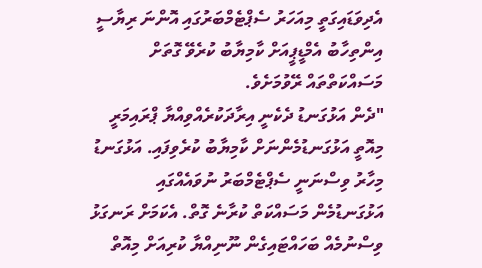އެދިވަޑައިގަތީ މިއަހަރު ސެޕްޓެމްބަރުގައި އޮންނަ ރިޔާސީ އިންތިހާބު އެމްޑީޕީއަށް ކާމިޔާބު ކުރެވޭ ގޮތަށް މަސައްކަތްތައް ރޭވުމަށެވެ.
"ދެން އަޅުގަނޑު ދެކެނީ އިރާދަކުރެއްވިއްޔާ ޕްރައިމަރީ މިއޮތީ އަޅުގަނޑުމެންނަށް ކާމިޔާބު ކުރެވިފައި. އަޅުގަނޑު މިހާރު ވިސްނަނީ ސެޕްޓެމްބަރު ނުވައެއްގައި އަޅުގަނޑުމެން މަސައްކަތް ކުރާނެ ގޮތް. އެކަމަށް ރަނގަޅު ވިސްނުމެއް ބަހައްޓައިގެން ނޫނިއްޔާ ކުރިއަށް މިއޮތް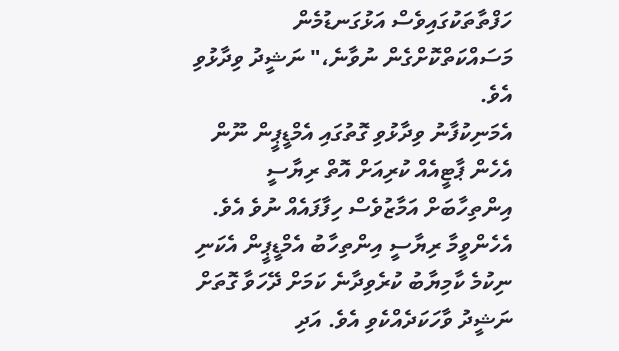ހަފްތާތަކުގައިވެސް އަޅުގަނޑުމެން މަސައްކަތްކޮށްގެން ނުވާނެ،" ނަޝީދު ވިދާޅުވި އެވެ.
އެމަނިކުފާނު ވިދާޅުވި ގޮތުގައި އެމްޑީޕީން ނޫން އެހެން ޕާޓީއެއް ކުރިއަށް އޮތް ރިޔާސީ އިންތިހާބަށް އަމާޒުވެސް ހިފާފައެއް ނުވެ އެވެ. އެހެންވީމާ ރިޔާސީ އިންތިހާބު އެމްޑީޕީން އެކަނި ނިކުމެ ކާމިޔާބު ކުރެވިދާނެ ކަމަށް ދޭހަވާ ގޮތަށް ނަޝީދު ވާހަކަދެއްކެވި އެވެ. އަދި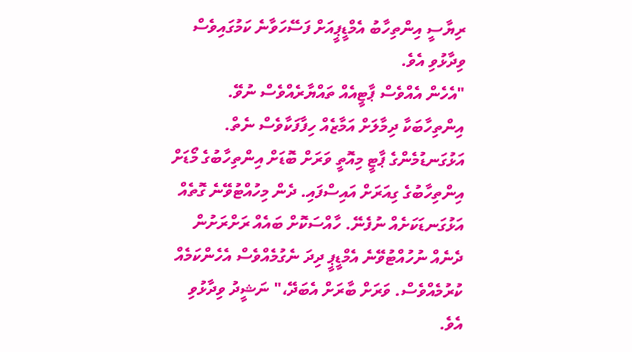ރިޔާސީ އިންތިހާބު އެމްޑީޕީއަށް ފަސޭހަވާނެ ކަމުގައިވެސް ވިދާޅުވި އެވެ.
"އެހެން އެއްވެސް ޕާޓީއެއް ތައްޔާރެއްވެސް ނުވޭ. އިންތިހާބަކާ ދިމާލަށް އަމާޒެއް ހިފާފަކާވެސް ނެތް. އަޅުގަނޑުމެންގެ ޕާޓީ މިއޮތީ ވަރަށް ބޮޑަށް އިންތިހާބުގެ މޯޑަށް އިންތިހާބުގެ ގިއަރަށް އައިސްފައި. ދެން މިހުއްޓުވޭނެ ގޮތެއް އަޅުގަނޑަކަށެއް ނުފެނޭ. ހާއްސަކޮށް ބައެއް ރަށްރަށުން ދެނެއް ނުހުއްޓުވޭނެ އެމްޑީޕީ ދިދަ ނެގުމެއްވެސް އެހެންކަމެއް ކުރުމެއްވެސް. ވަރަށް ބާރަށް އެބަދޭ،" ނަޝީދު ވިދާޅުވި އެވެ.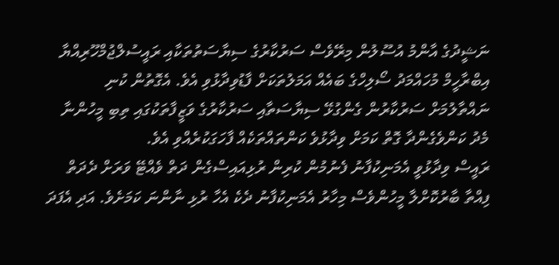ނަޝީދުގެ އާންމު އުސޫލުން މިރޭވެސް ސަރުކާރުގެ ސިޔާސަތުތަކާއި ރައީސުލްޖުމްހޫރިއްޔާ އިބްރާހީމް މުހައްމަދު ސޯލިހްގެ ބައެއް އަމަލުތަކަށް ފާޑުވިދާޅުވި އެވެ. އެގޮތުން ކުނި ނައްތާލުމަށް ސަރުކާރުން ގެންގުޅޭ ސިޔާސަތާއި ސަރުކާރުގެ ވަޒީފާތަކުގައި ތިބި މީހުންނާ މެދު ކަންވެގެންދާ ގޮތް ކަމަށް ވިދާޅުވެ ކަންތައްތަކެއް ފާހަގަކުރެއްވި އެވެ.
ރައީސް ވިދާޅުވީ އެމަނިކުފާނު ފެނުމުން ކުރިން ރުޅިއައިސްގެން ދަތް ވެއްޓޭ ވަރަށް ދެދަތް ފިއްތާ ބާރުކޮށްލާ މީހުންވެސް މިހާރު އެމަނިކުފާނު ދެކެ އެހާ ރުޅި ނާންނަ ކަމަށެވެ. އަދި އެފަދަ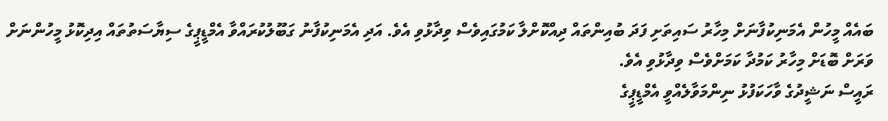ބައެއް މީހުން އެމަނިކުފާނަށް މިހާރު ސައިތަށި ފަދަ ބުއިންތައް ދިއްކޮށްލާ ކަމުގައިވެސް ވިދާޅުވި އެވެ. އަދި އެމަނިކުފާނު ގަބޫލުކުރައްވާ އެމްޑީޕީގެ ސިޔާސަތުތައް އިދިކޮޅު މީހުންނަށް ވަރަށް ބޮޑަށް މިހާރު ކަމުދާ ކަމަށްވެސް ވިދާޅުވި އެވެ.
ރައީސް ނަޝީދުގެ ވާހަކަފުޅު ނިންމަވާލެއްވީ އެމްޑީޕީގެ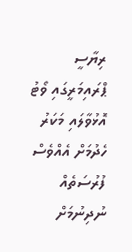ރިޔާސީ ޕްރައިމަރީގައި ވޯޓު އޮޅުވާލައި މަކަރު ހެދުމަށް އެއްވެސް ފުރުސަތެއް ނުދިނުމަށް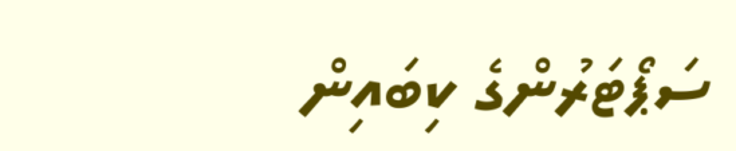ސަޕޯޓަރުންގެ ކިބައިން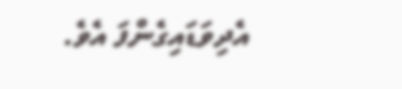އެދިވަޑައިގެންފަ އެވެ.